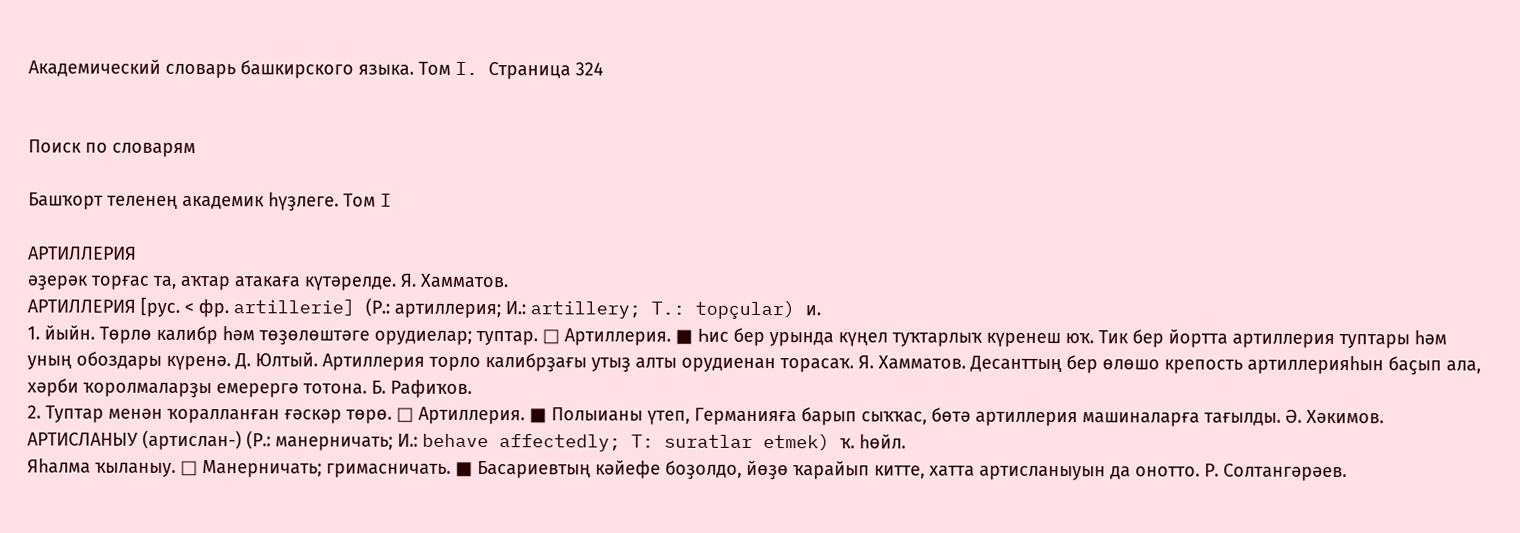Академический словарь башкирского языка. Том I. Страница 324


Поиск по словарям

Башҡорт теленең академик һүҙлеге. Том I

АРТИЛЛЕРИЯ
әҙерәк торғас та, аҡтар атакаға күтәрелде. Я. Хамматов.
АРТИЛЛЕРИЯ [рус. < фр. artillerie] (Р.: артиллерия; И.: artillery; T.: topçular) и.
1. йыйн. Төрлө калибр һәм төҙөлөштәге орудиелар; туптар. □ Артиллерия. ■ Һис бер урында күңел туҡтарлыҡ күренеш юҡ. Тик бер йортта артиллерия туптары һәм уның обоздары күренә. Д. Юлтый. Артиллерия торло калибрҙағы утыҙ алты орудиенан торасаҡ. Я. Хамматов. Десанттың бер өлөшо крепость артиллерияһын баҫып ала, хәрби ҡоролмаларҙы емерергә тотона. Б. Рафиҡов.
2. Туптар менән ҡоралланған ғәскәр төрө. □ Артиллерия. ■ Полыианы үтеп, Германияға барып сыҡҡас, бөтә артиллерия машиналарға тағылды. Ә. Хәкимов.
АРТИСЛАНЫУ (артислан-) (Р.: манерничать; И.: behave affectedly; T: suratlar etmek) ҡ. һөйл.
Яһалма ҡыланыу. □ Манерничать; гримасничать. ■ Басариевтың кәйефе боҙолдо, йөҙө ҡарайып китте, хатта артисланыуын да онотто. Р. Солтангәрәев.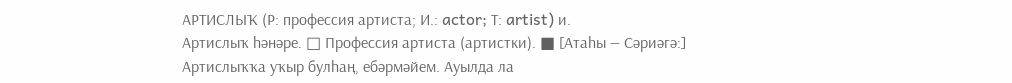АРТИСЛЫҠ (Р: профессия артиста; И.: actor; Т: artist) и.
Артислыҡ һәнәре. □ Профессия артиста (артистки). ■ [Атаһы — Сәриәгә:] Артислыҡҡа уҡыр булһаң, ебәрмәйем. Ауылда ла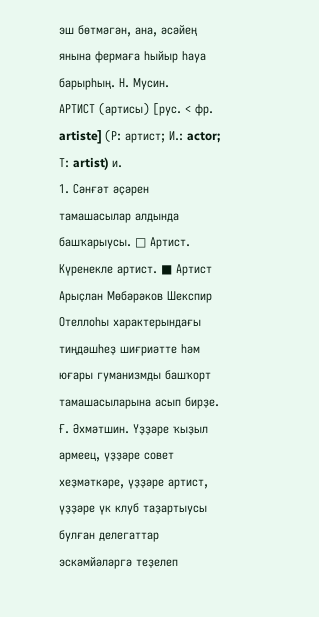эш бөтмәгән, ана, әсәйең янына фермаға һыйыр һауа барырһың. Н. Мусин.
АРТИСТ (артисы) [рус. < фр. artiste] (Р: артист; И.: actor; Т: artist) и.
1. Сәнғәт әҫәрен тамашасылар алдында башҡарыусы. □ Артист. Күренекле артист. ■ Артист Арыҫлан Мөбәрәков Шекспир Отеллоһы характерындағы тиңдәшһеҙ шиғриәтте һәм юғары гуманизмды башҡорт тамашасыларына асып бирҙе. Ғ. Әхмәтшин. Үҙҙәре ҡыҙыл армеец, үҙҙәре совет хеҙмәткәре, үҙҙәре артист, үҙҙәре үк клуб таҙартыусы булған делегаттар эскәмйәләргә теҙелеп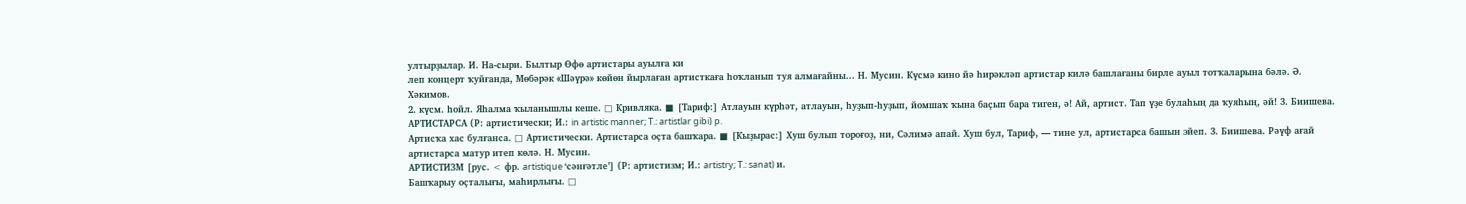ултырҙылар. И. На-сыри. Былтыр Өфө артистары ауылға ки
леп концерт ҡуйғанда, Мөбәрәк «Шәүрә» көйөн йырлаған артисткаға һоҡланып туя алмағайны... Н. Мусин. Күсмә кино йә һирәкләп артистар килә башлағаны бирле ауыл тотҡаларына бәлә. Ә. Хәкимов.
2. күсм. һойл. Яһалма ҡыланышлы кеше. □ Кривляка. ■ [Тариф:] Атлауын күрһәт, атлауын, һуҙып-һуҙып, йомшаҡ ҡына баҫып бара тиген, ә! Ай, артист. Тап үҙе булаһың да ҡуяһың, әй! 3. Биишева.
АРТИСТАРСА (Р: артистически; И.: in artistic manner; T.: artistlar gibi) p.
Артисҡа хас булғанса. □ Артистически. Артистарса оҫта башҡара. ■ [Кыҙырас:] Хуш булып тороғоҙ, ни, Сәлимә апай. Хуш бул, Тариф, — тине ул, артистарса башын эйеп. 3. Биишева. Рәүф ағай артистарса матур итеп көлә. Н. Мусин.
АРТИСТИЗМ [рус. < фр. artistique ‘сәнғәтле’] (Р: артистизм; И.: artistry; T.: sanat) и.
Башҡарыу оҫталығы, маһирлығы. □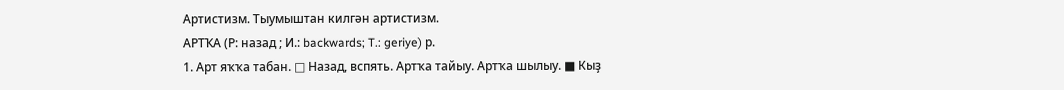Артистизм. Тыумыштан килгән артистизм.
АРТҠА (Р: назад ; И.: backwards; T.: geriye) р.
1. Арт яҡҡа табан. □ Назад, вспять. Артҡа тайыу. Артҡа шылыу. ■ Кыҙ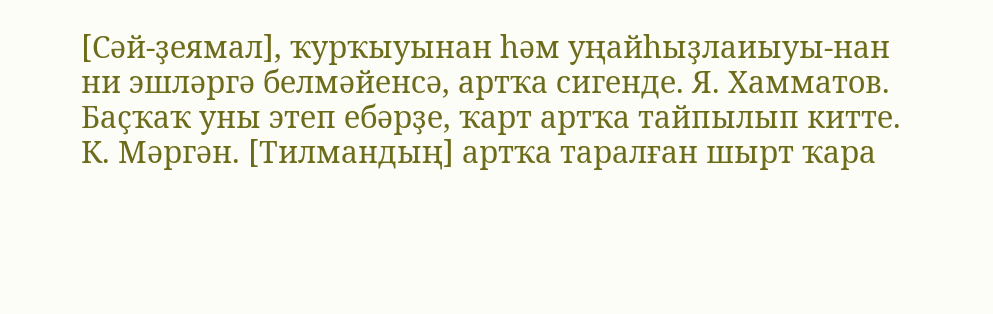[Сәй-ҙеямал], ҡурҡыуынан һәм уңайһыҙлаиыуы-нан ни эшләргә белмәйенсә, артҡа сигенде. Я. Хамматов. Баҫҡаҡ уны этеп ебәрҙе, ҡарт артҡа тайпылып китте. К. Мәргән. [Тилмандың] артҡа таралған шырт ҡара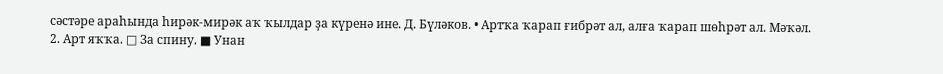сәстәре араһында һирәк-мирәк аҡ ҡылдар ҙа күренә ине. Д. Бүләков. • Артҡа ҡарап ғибрәт ал, алға ҡарап шөһрәт ал. Мәҡәл.
2. Арт яҡҡа. □ За спину. ■ Унан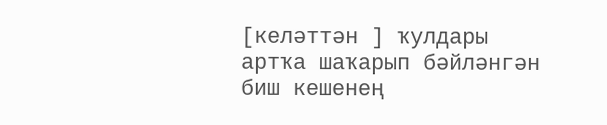[келәттән ] ҡулдары артҡа шаҡарып бәйләнгән биш кешенең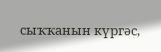сыҡҡанын күргәс,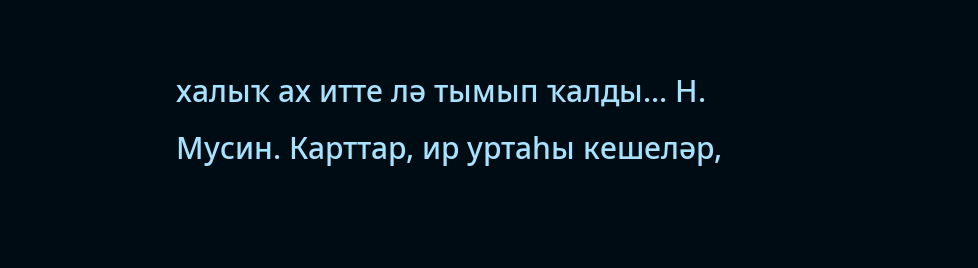халыҡ ах итте лә тымып ҡалды... Н. Мусин. Карттар, ир уртаһы кешеләр,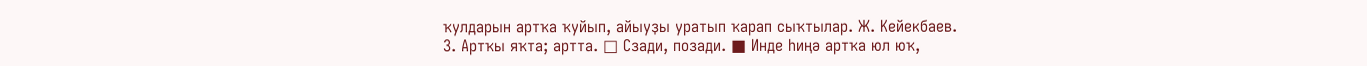ҡулдарын артҡа ҡуйып, айыуҙы уратып ҡарап сыҡтылар. Ж. Кейекбаев.
3. Артҡы яҡта; артта. □ Сзади, позади. ■ Инде һиңә артҡа юл юҡ,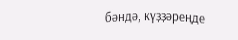бәндә, күҙҙәреңде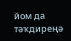йом да тәҡдиреңә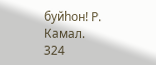буйһон! Р. Камал.
324